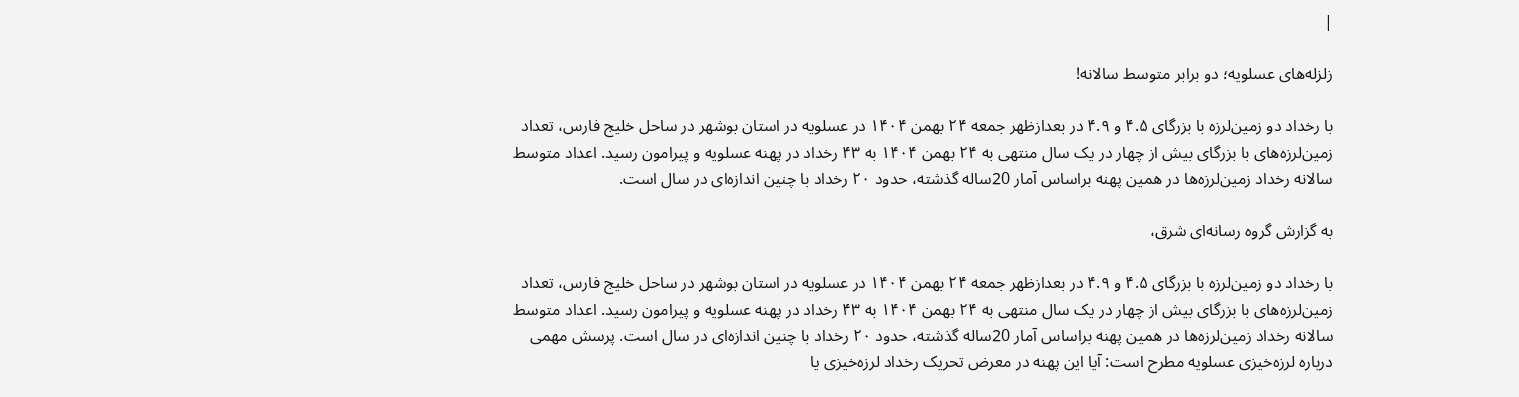|

زلزله‌های عسلویه؛ دو برابر متوسط سالانه!

با رخداد دو زمین‌لرزه با بزرگای ۴.۵ و ۴.۹ در بعد‌از‌ظهر جمعه ۲۴ بهمن ۱۴۰۴ در عسلویه در استان بوشهر در ساحل خلیج فارس، تعداد زمین‌لرزه‌های با بزرگای بیش از چهار در‌ یک سال منتهی به ۲۴ بهمن ۱۴۰۴ به ۴۳ رخداد در پهنه عسلویه و پیرامون رسید. اعداد متوسط سالانه رخداد زمین‌لرزه‌ها در همین پهنه بر‌اساس آمار 20ساله گذشته، حدود ۲۰ رخداد با چنین اندازه‌ای در سال است.

به گزارش گروه رسانه‌ای شرق،

با رخداد دو زمین‌لرزه با بزرگای ۴.۵ و ۴.۹ در بعد‌از‌ظهر جمعه ۲۴ بهمن ۱۴۰۴ در عسلویه در استان بوشهر در ساحل خلیج فارس، تعداد زمین‌لرزه‌های با بزرگای بیش از چهار در‌ یک سال منتهی به ۲۴ بهمن ۱۴۰۴ به ۴۳ رخداد در پهنه عسلویه و پیرامون رسید. اعداد متوسط سالانه رخداد زمین‌لرزه‌ها در همین پهنه بر‌اساس آمار 20ساله گذشته، حدود ۲۰ رخداد با چنین اندازه‌ای در سال است. پرسش مهمی درباره لرزه‌خیزی عسلویه مطرح است: آیا این پهنه در معرض تحریک رخداد لرزه‌خیزی یا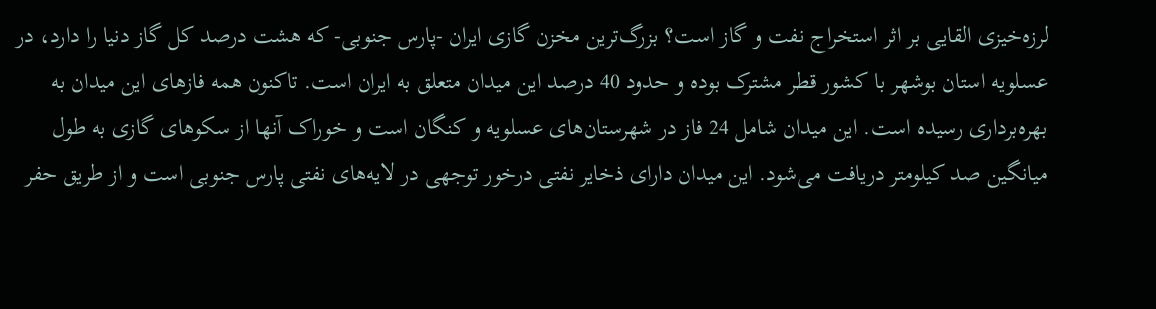لرزه‌خیزی القایی بر اثر استخراج ‌نفت و گاز است؟ بزرگ‌ترین مخزن گازی ایران -پارس جنوبی‌- که هشت درصد کل گاز دنیا را دارد، در عسلویه استان بوشهر با کشور قطر مشترک بوده و حدود 40 درصد این میدان متعلق به ایران است‌. تا‌کنون همه فازهای این میدان به بهره‌برداری رسیده است. این میدان شامل 24 فاز در شهرستان‌های عسلویه و کنگان است و خوراک آنها از سکوهای گازی به طول میانگین صد کیلومتر دریافت می‌شود. این میدان دارای ذخایر نفتی درخور توجهی‌ در لایه‌های نفتی پارس جنوبی است و از طریق حفر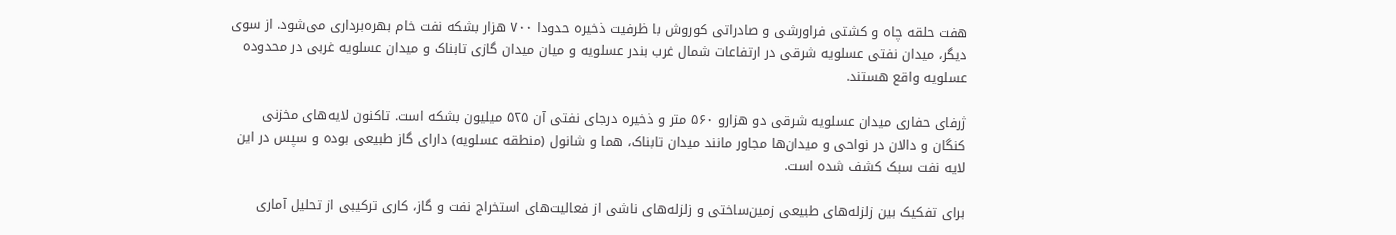هفت حلقه چاه و کشتی فراورشی و صادراتی کوروش با ظرفیت ذخیره حدودا ۷۰۰ هزار بشکه نفت خام بهره‌برداری ‌می‌شود. از سوی دیگر، میدان نفتی عسلویه شرقی در ارتفاعات شمال‌ غرب بندر عسلویه و میان میدان گازی تابناک و میدان عسلویه غربی در محدوده عسلویه واقع هستند.

ژرفای حفاری میدان عسلویه شرقی دو هزارو ‌۵۶۰ متر و ذخیره درجای نفتی آن‌ ۵۲۵ میلیون بشکه است. تاکنون لایه‌های مخزنی کنگان و دالان در نواحی و میدان‌ها مجاور مانند میدان تابناک، هما و شانول (منطقه عسلویه) دارای گاز طبیعی بوده و سپس در این لایه نفت سبک کشف شده‌ است.

برای تفکیک بین زلزله‌های طبیعی زمین‌ساختی و زلزله‌های ناشی از فعالیت‌های استخراج نفت و گاز، کاری ترکیبی از تحلیل آماری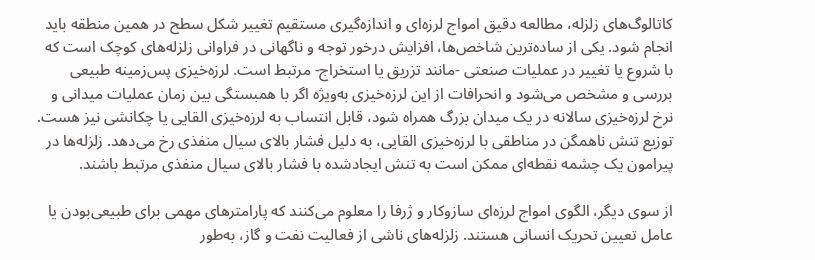کاتالوگ‌های زلزله، مطالعه دقیق امواج لرزه‌ای و اندازه‌گیری مستقیم تغییر شکل سطح در همین منطقه باید انجام شود. یکی از ساده‌ترین شاخص‌ها، افزایش درخور توجه و ناگهانی در فراوانی زلزله‌های کوچک است که با شروع یا تغییر در عملیات صنعتی -مانند تزریق یا استخراج- مرتبط است. لرزه‌خیزی پس‌زمینه طبیعی بررسی و مشخص می‌شود و انحرافات از این لرزه‌خیزی به‌ویژه اگر با همبستگی بین زمان عملیات میدانی و نرخ لرزه‌خیزی سالانه در یک میدان بزرگ همراه شود، قابل انتساب به لرزه‌خیزی القایی یا چکانشی نیز هست. توزیع تنش ناهمگن در مناطقی با لرزه‌خیزی القایی، به دلیل فشار بالای سیال منفذی رخ می‌دهد. زلزله‌ها در پیرامون یک چشمه نقطه‌ای ممکن است به تنش ایجاد‌شده با فشار بالای سیال منفذی مرتبط باشند‌.

از سوی دیگر، الگوی امواج لرزه‌ای سازوکار و ژرفا را معلوم می‌کنند که پارامترهای مهمی برای طبیعی‌بودن یا عامل تعیین تحریک انسانی هستند. زلزله‌های ناشی از فعالیت نفت و گاز، به‌طور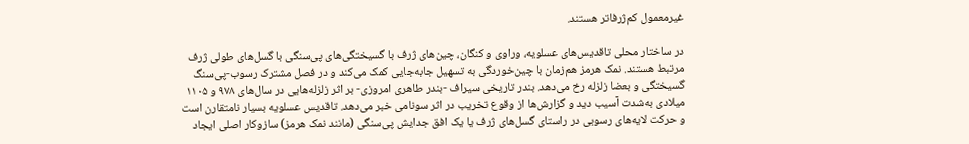غیرمعمول کم‌‌ژرفا‌تر هستند‌.

در ساختار محلی تاقدیس‌های عسلویه، وراوی و کنگان، چین‌های ژرف ‌با گسیختگی‌های پی‌سنگی با گسل‌های طولی ژرف مرتبط هستند‌. نمک هرمز هم‌زمان با چین‌خوردگی به تسهیل جابه‌جایی کمک می‌کند و در فصل مشترک رسوب-پی‌سنگ گسیختگی و بعضا زلزله رخ می‌دهد. بندر تاریخی سیراف -بندر طاهری امروزی- بر اثر زلزله‌هایی در سال‌های ۹۷۸ و ۱۱۰۵ میلادی به‌شدت آسیب دید و گزارش‌ها از وقوع تخریب در اثر سونامی خبر می‌دهد. تاقدیس عسلویه بسیار نامتقارن است و حرکت لایه‌های رسوبی در راستای گسل‌های ژرف یا یک افق جدایش پی‌سنگی (مانند نمک هرمز) سازوکار اصلی ایجاد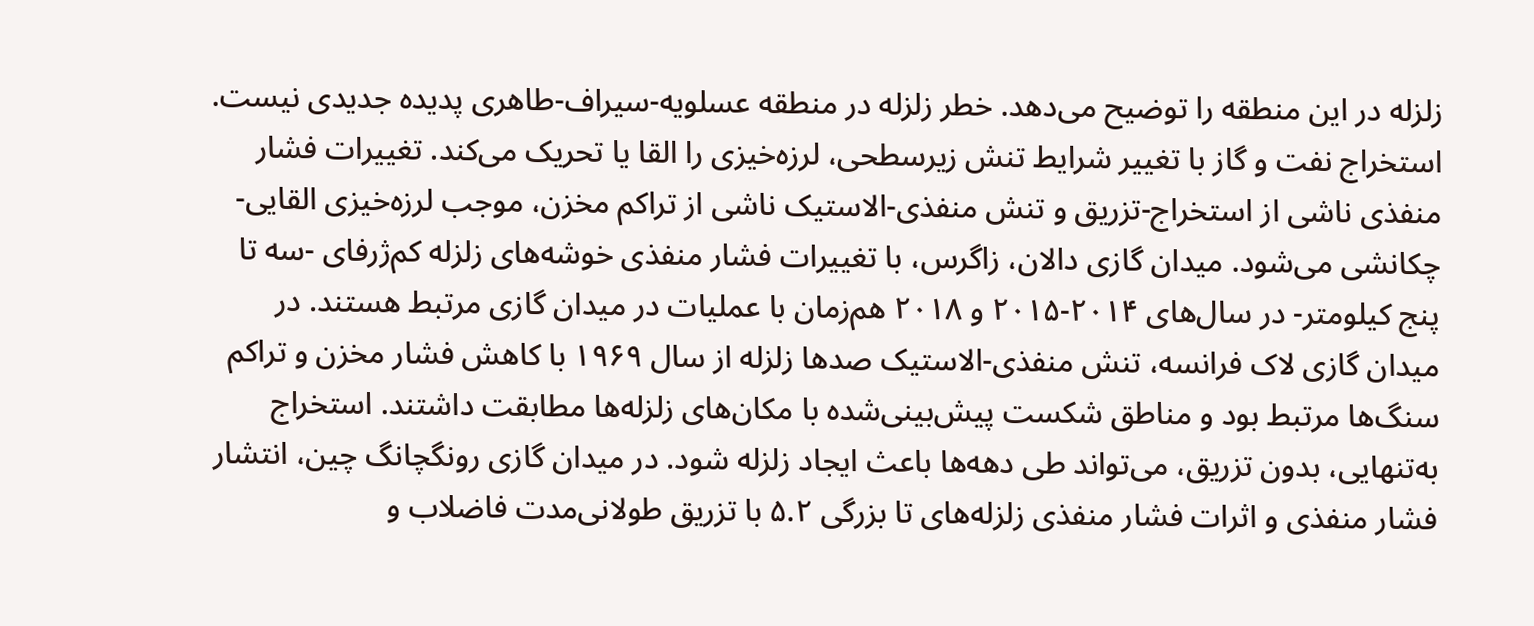زلزله در این منطقه را توضیح می‌دهد. خطر زلزله در منطقه عسلویه‌-سیراف-طاهری پدیده جدیدی نیست. استخراج نفت و گاز با تغییر شرایط تنش زیرسطحی، لرزه‌خیزی را القا یا تحریک می‌کند. تغییرات فشار منفذی ناشی از استخراج‌-تزریق و تنش منفذی-الاستیک ناشی از تراکم مخزن، موجب لرزه‌خیزی القایی-چکانشی می‌شود. میدان گازی دالان، زاگرس، با تغییرات فشار منفذی خوشه‌های زلزله کم‌‌ژرفای -سه تا پنج کیلومتر- در سال‌های ۲۰۱۴-۲۰۱۵ و ۲۰۱۸ هم‌زمان با عملیات در میدان گازی مرتبط هستند. در میدان گازی لاک‌ فرانسه، تنش منفذی-الاستیک صدها زلزله از سال ۱۹۶۹‌ ‌با کاهش فشار مخزن و تراکم سنگ‌ها مرتبط بود و مناطق شکست پیش‌بینی‌شده با مکان‌های زلزله‌ها مطابقت داشتند. استخراج به‌تنهایی، بدون تزریق، می‌تواند‌ طی دهه‌ها باعث ایجاد زلزله شود. در میدان گازی رونگچانگ‌ چین، انتشار فشار منفذی و اثرات فشار منفذی زلزله‌های تا بزرگی ۵.۲ با تزریق طولانی‌مدت فاضلاب و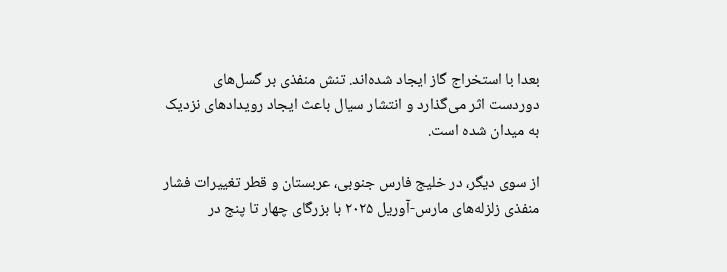بعدا با استخراج گاز ایجاد شده‌اند. تنش منفذی بر گسل‌های دوردست اثر می‌گذارد و انتشار سیال باعث ایجاد رویدادهای نزدیک به میدان شده است.

از سوی دیگر، در خلیج فارس جنوبی، عربستان و قطر‌ تغییرات فشار منفذی زلزله‌های مارس-آوریل ۲۰۲۵ با بزرگای چهار تا پنج در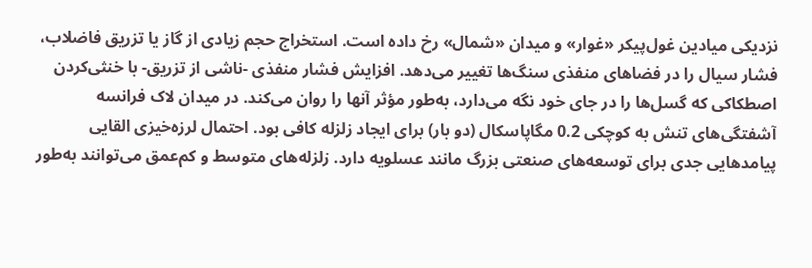نزدیکی میادین غول‌پیکر «غوار» و میدان «شمال» رخ داده است. استخراج حجم زیادی از گاز یا تزریق فاضلاب، فشار سیال را در فضاهای منفذی سنگ‌ها تغییر می‌دهد. افزایش فشار منفذی -ناشی از تزریق- با خنثی‌کردن اصطکاکی که گسل‌ها را در جای خود نگه می‌دارد، به‌طور مؤثر آنها را روان می‌کند. در میدان لاک فرانسه آشفتگی‌های تنش به کوچکی 0.2 مگاپاسکال (دو بار) برای ایجاد زلزله کافی بود. احتمال لرزه‌خیزی القایی پیامدهایی جدی برای توسعه‌های صنعتی بزرگ مانند عسلویه دارد. زلزله‌های متوسط و کم‌عمق می‌توانند به‌طور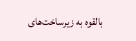بالقوه به زیرساخت‌های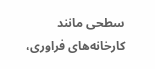سطحی مانند کارخانه‌های فراوری،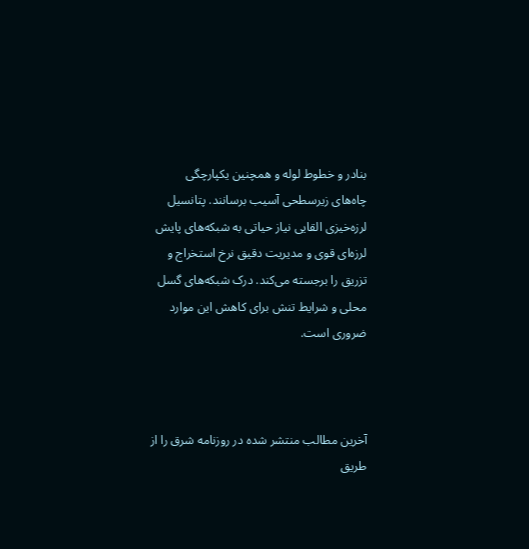بنادر و خطوط لوله و همچنین یکپارچگی چاه‌های زیرسطحی آسیب برسانند. پتانسیل لرزه‌خیزی القایی‌ نیاز حیاتی به شبکه‌های پایش لرزه‌ای قوی و مدیریت دقیق نرخ استخراج و تزریق را برجسته می‌کند. درک شبکه‌های گسل محلی و شرایط تنش برای کاهش این موارد ضروری است.



آخرین مطالب منتشر شده در روزنامه شرق را از طریق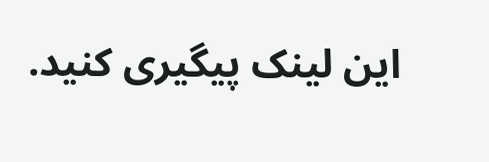این لینک پیگیری کنید.